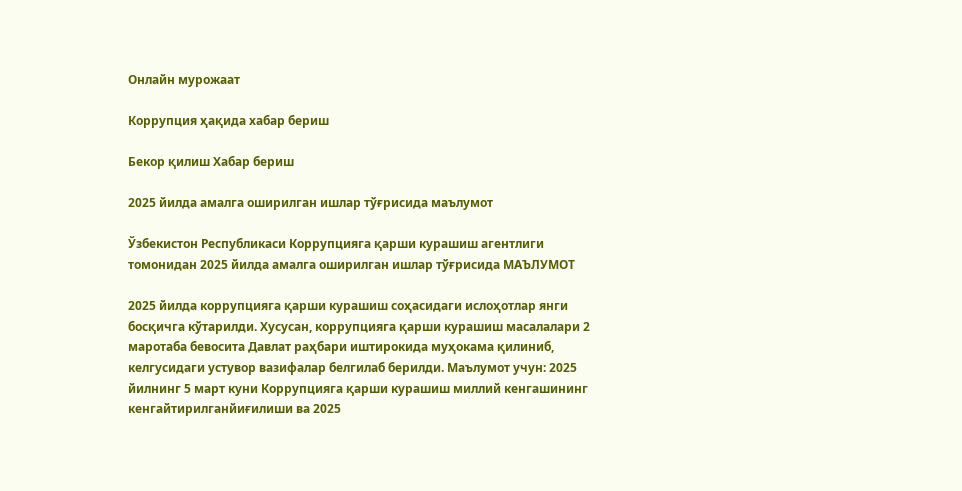Онлайн мурожаат

Коррупция ҳақида хабар бериш

Бекор қилиш Хабар бериш

2025 йилда амалга оширилган ишлар тўғрисида маълумот

Ўзбекистон Республикаси Коррупцияга қарши курашиш агентлиги томонидан 2025 йилда амалга оширилган ишлар тўғрисида МАЪЛУМОТ

2025 йилда коррупцияга қарши курашиш соҳасидаги ислоҳотлар янги босқичга кўтарилди. Хусусан, коррупцияга қарши курашиш масалалари 2 маротаба бевосита Давлат раҳбари иштирокида муҳокама қилиниб, келгусидаги устувор вазифалар белгилаб берилди. Маълумот учун: 2025 йилнинг 5 март куни Коррупцияга қарши курашиш миллий кенгашининг кенгайтирилганйиғилиши ва 2025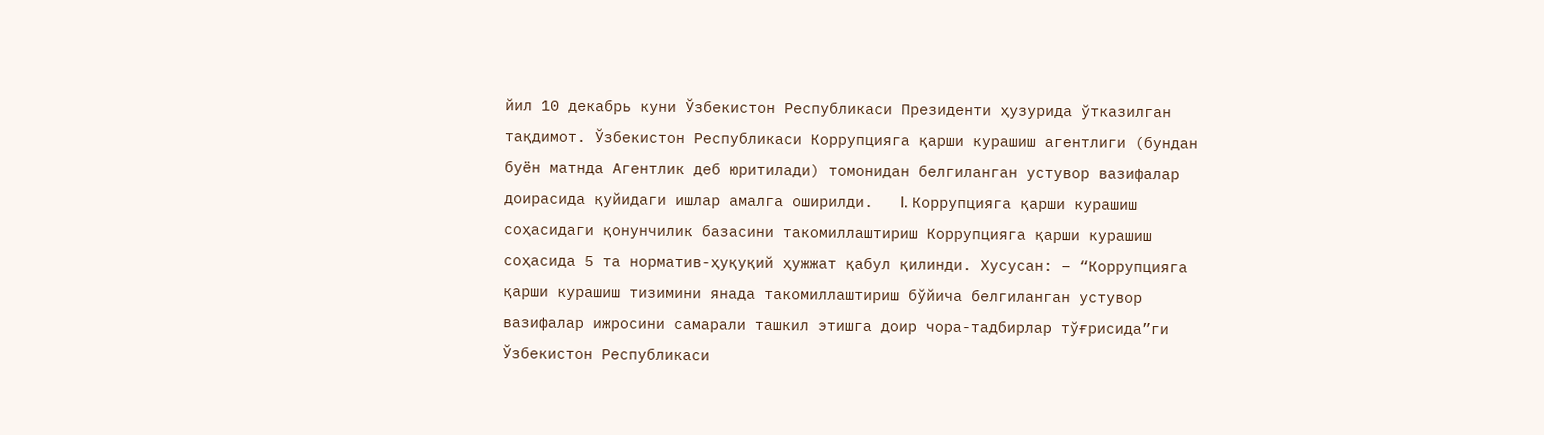йил 10 декабрь куни Ўзбекистон Республикаси Президенти ҳузурида ўтказилган тақдимот. Ўзбекистон Республикаси Коррупцияга қарши курашиш агентлиги (бундан буён матнда Агентлик деб юритилади) томонидан белгиланган устувор вазифалар доирасида қуйидаги ишлар амалга оширилди.   I. Коррупцияга қарши курашиш соҳасидаги қонунчилик базасини такомиллаштириш Коррупцияга қарши курашиш соҳасида 5 та норматив-ҳуқуқий ҳужжат қабул қилинди. Хусусан: – “Коррупцияга қарши курашиш тизимини янада такомиллаштириш бўйича белгиланган устувор вазифалар ижросини самарали ташкил этишга доир чора-тадбирлар тўғрисида”ги Ўзбекистон Республикаси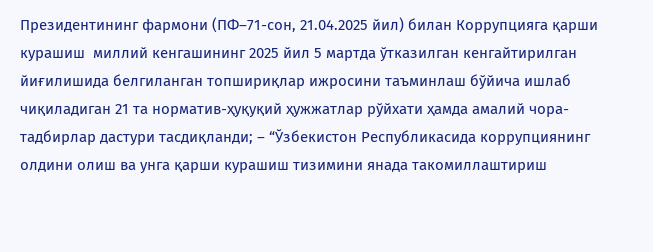Президентининг фармони (ПФ–71-сон, 21.04.2025 йил) билан Коррупцияга қарши курашиш  миллий кенгашининг 2025 йил 5 мартда ўтказилган кенгайтирилган йиғилишида белгиланган топшириқлар ижросини таъминлаш бўйича ишлаб чиқиладиган 21 та норматив-ҳуқуқий ҳужжатлар рўйхати ҳамда амалий чора-тадбирлар дастури тасдиқланди; – “Ўзбекистон Республикасида коррупциянинг олдини олиш ва унга қарши курашиш тизимини янада такомиллаштириш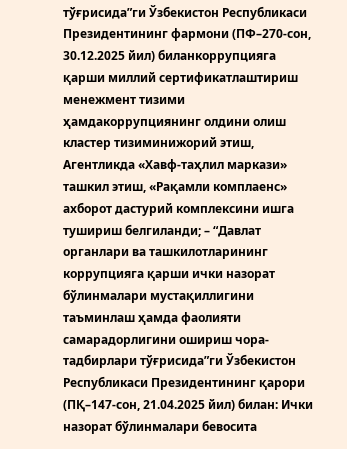тўғрисида”ги Ўзбекистон Республикаси Президентининг фармони (ПФ–270-сон, 30.12.2025 йил) биланкоррупцияга қарши миллий сертификатлаштириш менежмент тизими ҳамдакоррупциянинг олдини олиш кластер тизиминижорий этиш, Агентликда «Хавф-таҳлил маркази» ташкил этиш, «Рақамли комплаенс» ахборот дастурий комплексини ишга тушириш белгиланди; – “Давлат органлари ва ташкилотларининг коррупцияга қарши ички назорат бўлинмалари мустақиллигини таъминлаш ҳамда фаолияти самарадорлигини ошириш чора-тадбирлари тўғрисида”ги Ўзбекистон Республикаси Президентининг қарори (ПҚ–147-сон, 21.04.2025 йил) билан: Ички назорат бўлинмалари бевосита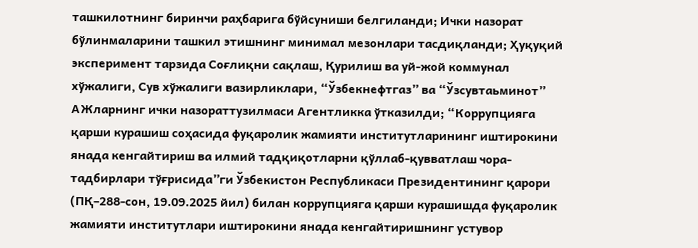ташкилотнинг биринчи раҳбарига бўйсуниши белгиланди; Ички назорат бўлинмаларини ташкил этишнинг минимал мезонлари тасдиқланди; Ҳуқуқий эксперимент тарзида Соғлиқни сақлаш, Қурилиш ва уй-жой коммунал хўжалиги, Сув хўжалиги вазирликлари, “Ўзбекнефтгаз” ва “Ўзсувтаьминот” АЖларнинг ички назораттузилмаси Агентликка ўтказилди; “Коррупцияга қарши курашиш соҳасида фуқаролик жамияти институтларининг иштирокини янада кенгайтириш ва илмий тадқиқотларни қўллаб-қувватлаш чора-тадбирлари тўғрисида”ги Ўзбекистон Республикаси Президентининг қарори (ПҚ–288-сон, 19.09.2025 йил) билан коррупцияга қарши курашишда фуқаролик жамияти институтлари иштирокини янада кенгайтиришнинг устувор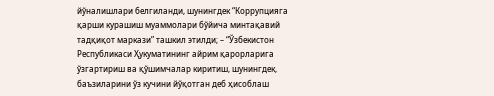йўналишлари белгиланди, шунингдек “Коррупцияга қарши курашиш муаммолари бўйича минтақавий тадқиқот маркази” ташкил этилди; – “Ўзбекистон Республикаси Ҳукуматининг айрим қарорларига ўзгартириш ва қўшимчалар киритиш, шунингдек, баъзиларини ўз кучини йўқотган деб ҳисоблаш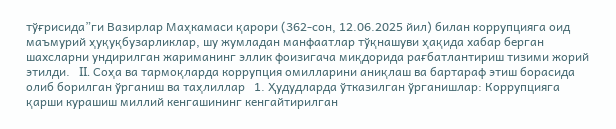тўғрисида”ги Вазирлар Маҳкамаси қарори (362-сон, 12.06.2025 йил) билан коррупцияга оид маъмурий ҳуқуқбузарликлар, шу жумладан манфаатлар тўқнашуви ҳақида хабар берган шахсларни ундирилган жариманинг эллик фоизигача миқдорида рағбатлантириш тизими жорий этилди.   II. Соҳа ва тармоқларда коррупция омилларини аниқлаш ва бартараф этиш борасида олиб борилган ўрганиш ва таҳлиллар   1. Ҳудудларда ўтказилган ўрганишлар: Коррупцияга қарши курашиш миллий кенгашининг кенгайтирилган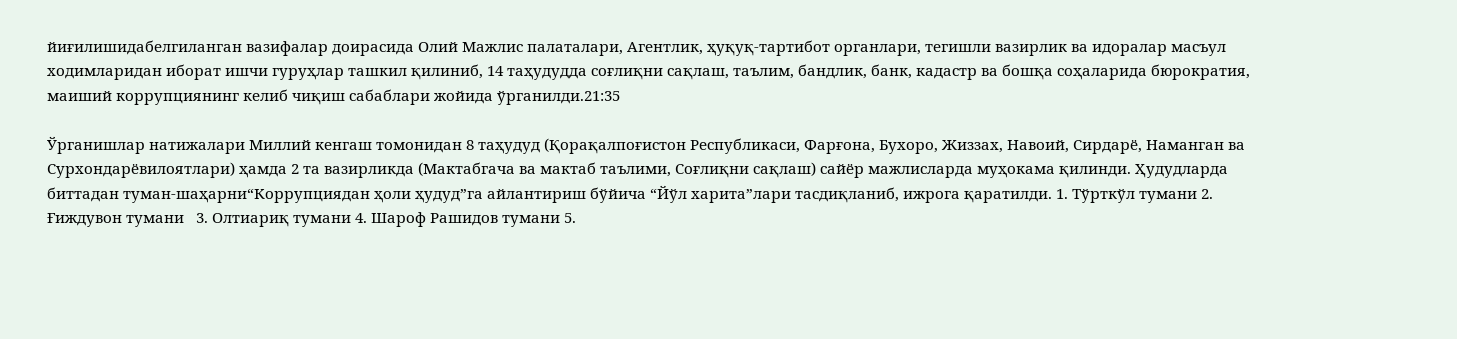йиғилишидабелгиланган вазифалар доирасида Олий Мажлис палаталари, Агентлик, ҳуқуқ-тартибот органлари, тегишли вазирлик ва идоралар масъул ходимларидан иборат ишчи гуруҳлар ташкил қилиниб, 14 таҳудудда соғлиқни сақлаш, таълим, бандлик, банк, кадастр ва бошқа соҳаларида бюрократия, маиший коррупциянинг келиб чиқиш сабаблари жойида ўрганилди.21:35

Ўрганишлар натижалари Миллий кенгаш томонидан 8 таҳудуд (Қорақалпоғистон Республикаси, Фарғона, Бухоро, Жиззах, Навоий, Сирдарё, Наманган ва Сурхондарёвилоятлари) ҳамда 2 та вазирликда (Мактабгача ва мактаб таълими, Соғлиқни сақлаш) сайёр мажлисларда муҳокама қилинди. Ҳудудларда биттадан туман-шаҳарни“Коррупциядан ҳоли ҳудуд”га айлантириш бўйича “Йўл харита”лари тасдиқланиб, ижрога қаратилди. 1. Тўрткўл тумани 2. Ғиждувон тумани   3. Олтиариқ тумани 4. Шароф Рашидов тумани 5.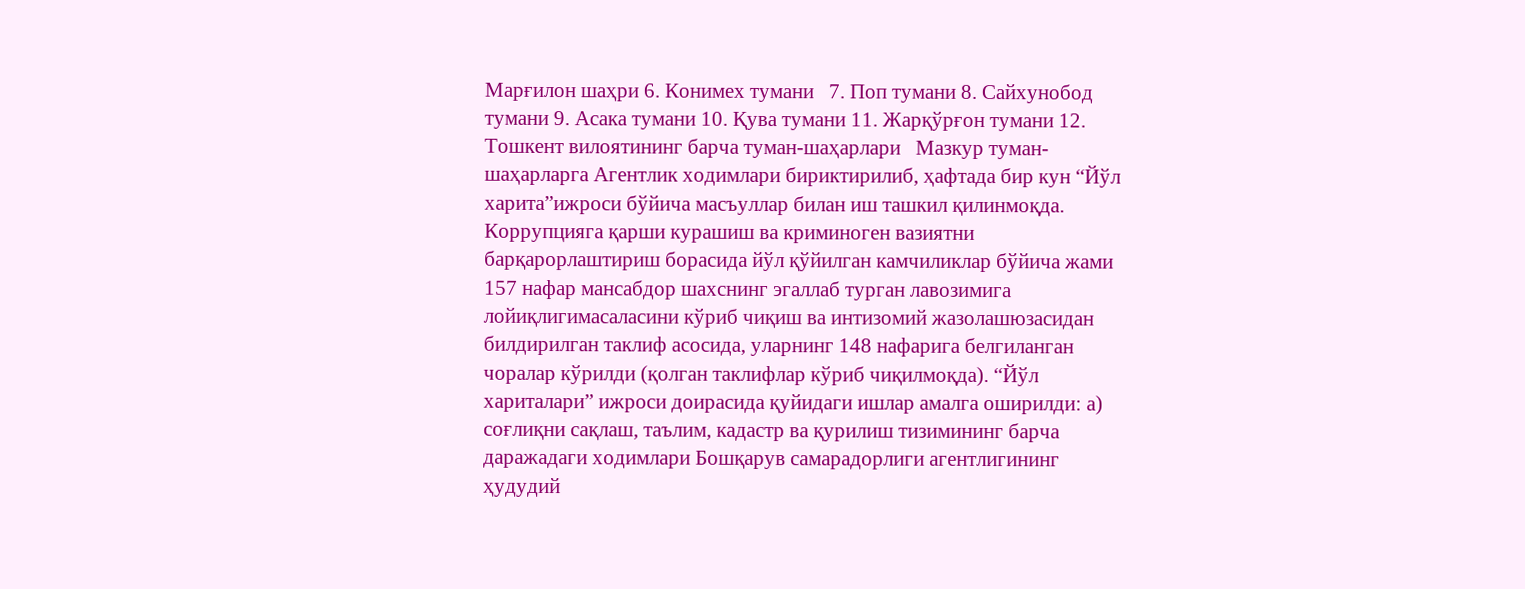Марғилон шаҳри 6. Конимех тумани   7. Поп тумани 8. Сайхунобод тумани 9. Асака тумани 10. Қува тумани 11. Жарқўрғон тумани 12. Тошкент вилоятининг барча туман-шаҳарлари   Мазкур туман-шаҳарларга Агентлик ходимлари бириктирилиб, ҳафтада бир кун “Йўл харита”ижроси бўйича масъуллар билан иш ташкил қилинмоқда. Коррупцияга қарши курашиш ва криминоген вазиятни барқарорлаштириш борасида йўл қўйилган камчиликлар бўйича жами 157 нафар мансабдор шахснинг эгаллаб турган лавозимига лойиқлигимасаласини кўриб чиқиш ва интизомий жазолашюзасидан билдирилган таклиф асосида, уларнинг 148 нафарига белгиланган чоралар кўрилди (қолган таклифлар кўриб чиқилмоқда). “Йўл хариталари” ижроси доирасида қуйидаги ишлар амалга оширилди: а) соғлиқни сақлаш, таълим, кадастр ва қурилиш тизимининг барча даражадаги ходимлари Бошқарув самарадорлиги агентлигининг ҳудудий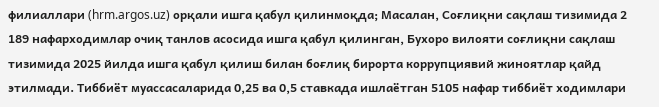филиаллари (hrm.argos.uz) орқали ишга қабул қилинмоқда; Масалан, Соғлиқни сақлаш тизимида 2 189 нафарходимлар очиқ танлов асосида ишга қабул қилинган, Бухоро вилояти соғлиқни сақлаш тизимида 2025 йилда ишга қабул қилиш билан боғлиқ бирорта коррупциявий жиноятлар қайд этилмади. Тиббиёт муассасаларида 0,25 ва 0,5 ставкада ишлаётган 5105 нафар тиббиёт ходимлари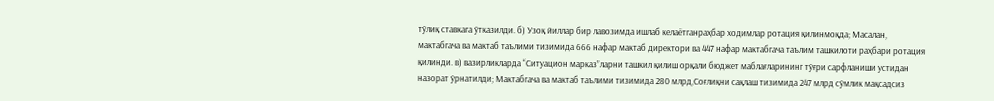тўлиқ ставкага ўтказилди. б) Узоқ йиллар бир лавозимда ишлаб келаётганраҳбар ходимлар ротация қилинмоқда; Масалан, мактабгача ва мактаб таълими тизимида 666 нафар мактаб директори ва 447 нафар мактабгача таълим ташкилоти раҳбари ротация қилинди. в) вазирликларда “Ситуацион марказ”ларни ташкил қилиш орқали бюджет маблағларининг тўғри сарфланиши устидан назорат ўрнатилди; Мактабгача ва мактаб таълими тизимида 280 млрд,Соғлиқни сақлаш тизимида 247 млрд сўмлик мақсадсиз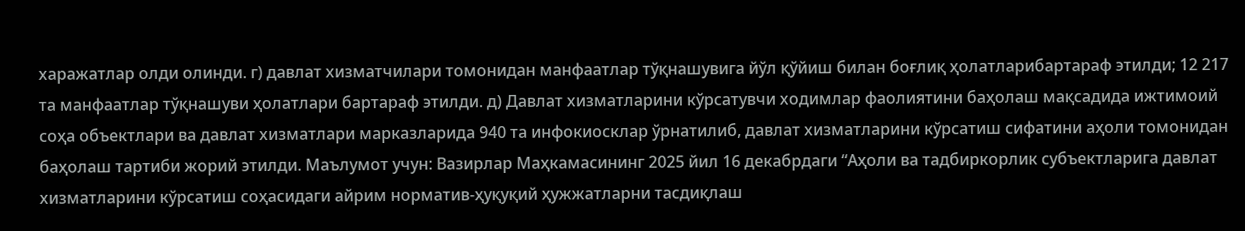харажатлар олди олинди. г) давлат хизматчилари томонидан манфаатлар тўқнашувига йўл қўйиш билан боғлиқ ҳолатларибартараф этилди; 12 217 та манфаатлар тўқнашуви ҳолатлари бартараф этилди. д) Давлат хизматларини кўрсатувчи ходимлар фаолиятини баҳолаш мақсадида ижтимоий соҳа объектлари ва давлат хизматлари марказларида 940 та инфокиосклар ўрнатилиб, давлат хизматларини кўрсатиш сифатини аҳоли томонидан баҳолаш тартиби жорий этилди. Маълумот учун: Вазирлар Маҳкамасининг 2025 йил 16 декабрдаги “Аҳоли ва тадбиркорлик субъектларига давлат хизматларини кўрсатиш соҳасидаги айрим норматив-ҳуқуқий ҳужжатларни тасдиқлаш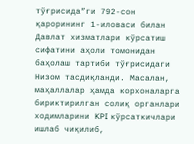тўғрисида”ги 792-сон қарорининг 1-иловаси билан Давлат хизматлари кўрсатиш сифатини аҳоли томонидан баҳолаш тартиби тўғрисидаги Низом тасдиқланди. Масалан, маҳаллалар ҳамда корхоналарга бириктирилган солиқ органлари ходимларини KPI кўрсаткичлари ишлаб чиқилиб,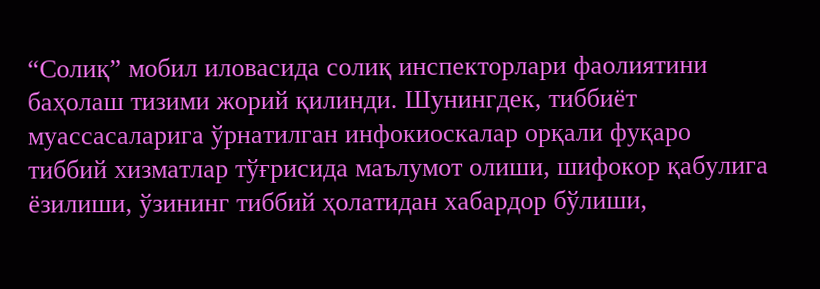“Солиқ” мобил иловасида солиқ инспекторлари фаолиятини баҳолаш тизими жорий қилинди. Шунингдек, тиббиёт муассасаларига ўрнатилган инфокиоскалар орқали фуқаро тиббий хизматлар тўғрисида маълумот олиши, шифокор қабулига ёзилиши, ўзининг тиббий ҳолатидан хабардор бўлиши,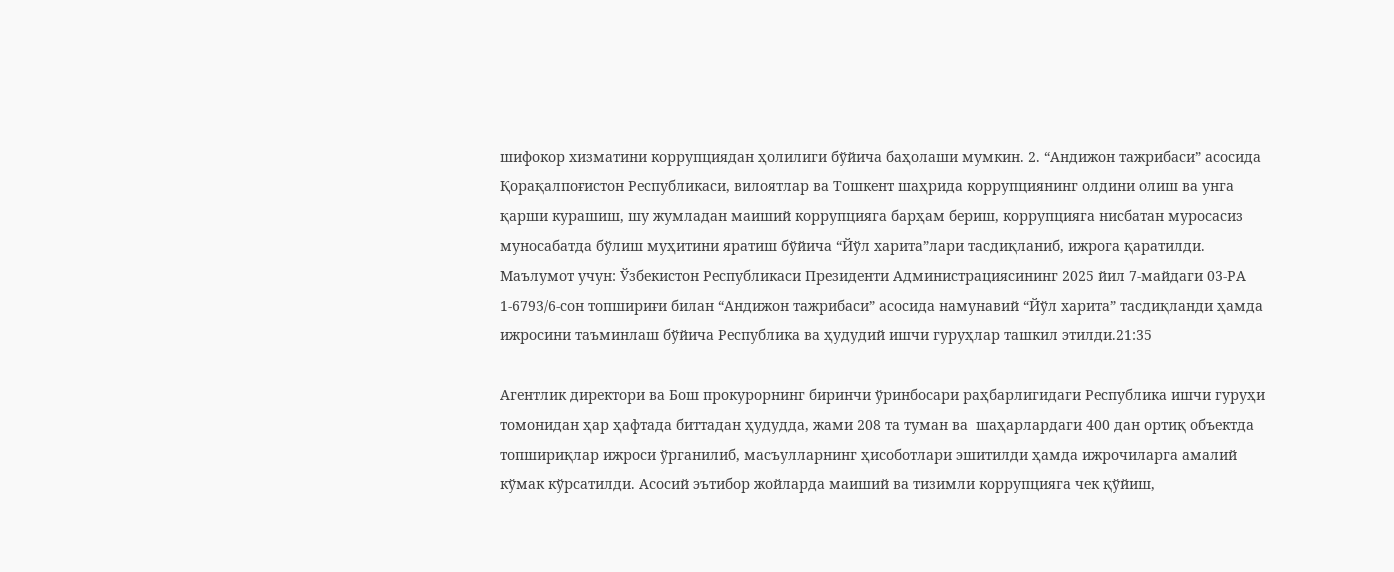шифокор хизматини коррупциядан ҳолилиги бўйича баҳолаши мумкин. 2. “Андижон тажрибаси” асосида Қорақалпоғистон Республикаси, вилоятлар ва Тошкент шаҳрида коррупциянинг олдини олиш ва унга қарши курашиш, шу жумладан маиший коррупцияга барҳам бериш, коррупцияга нисбатан муросасиз муносабатда бўлиш муҳитини яратиш бўйича “Йўл харита”лари тасдиқланиб, ижрога қаратилди. Маълумот учун: Ўзбекистон Республикаси Президенти Администрациясининг 2025 йил 7-майдаги 03-РА 1-6793/6-сон топшириғи билан “Андижон тажрибаси” асосида намунавий “Йўл харита” тасдиқланди ҳамда ижросини таъминлаш бўйича Республика ва ҳудудий ишчи гуруҳлар ташкил этилди.21:35

Агентлик директори ва Бош прокурорнинг биринчи ўринбосари раҳбарлигидаги Республика ишчи гуруҳи томонидан ҳар ҳафтада биттадан ҳудудда, жами 208 та туман ва  шаҳарлардаги 400 дан ортиқ объектда топшириқлар ижроси ўрганилиб, масъулларнинг ҳисоботлари эшитилди ҳамда ижрочиларга амалий кўмак кўрсатилди. Асосий эътибор жойларда маиший ва тизимли коррупцияга чек қўйиш,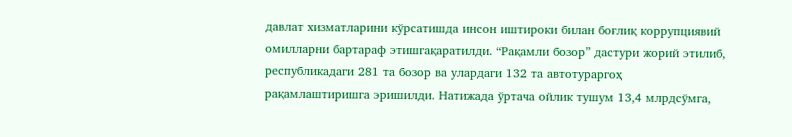давлат хизматларини кўрсатишда инсон иштироки билан боғлиқ коррупциявий омилларни бартараф этишгақаратилди. “Рақамли бозор” дастури жорий этилиб, республикадаги 281 та бозор ва улардаги 132 та автотураргоҳ рақамлаштиришга эришилди. Натижада ўртача ойлик тушум 13,4 млрдсўмга,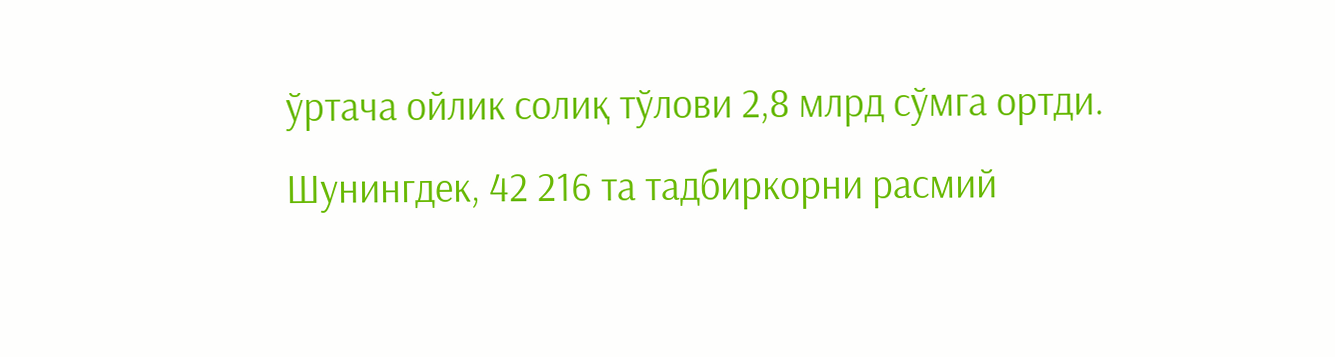ўртача ойлик солиқ тўлови 2,8 млрд сўмга ортди. Шунингдек, 42 216 та тадбиркорни расмий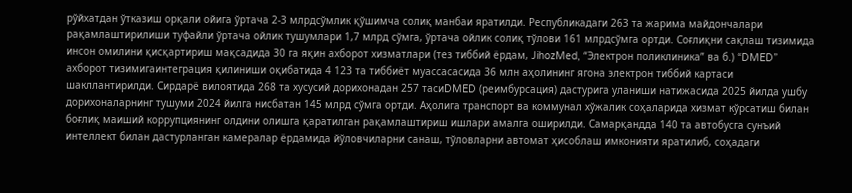рўйхатдан ўтказиш орқали ойига ўртача 2-3 млрдсўмлик қўшимча солиқ манбаи яратилди. Республикадаги 263 та жарима майдончалари рақамлаштирилиши туфайли ўртача ойлик тушумлари 1,7 млрд сўмга, ўртача ойлик солиқ тўлови 161 млрдсўмга ортди. Соғлиқни сақлаш тизимида инсон омилини қисқартириш мақсадида 30 га яқин ахборот хизматлари (тез тиббий ёрдам, JihozMed, “Электрон поликлиника” ва б.) “DMED” ахборот тизимигаинтеграция қилиниши оқибатида 4 123 та тиббиёт муассасасида 36 млн аҳолининг ягона электрон тиббий картаси шакллантирилди. Сирдарё вилоятида 268 та хусусий дорихонадан 257 тасиDMED (реимбурсация) дастурига уланиши натижасида 2025 йилда ушбу дорихоналарнинг тушуми 2024 йилга нисбатан 145 млрд сўмга ортди. Аҳолига транспорт ва коммунал хўжалик соҳаларида хизмат кўрсатиш билан боғлиқ маиший коррупциянинг олдини олишга қаратилган рақамлаштириш ишлари амалга оширилди. Самарқандда 140 та автобусга сунъий интеллект билан дастурланган камералар ёрдамида йўловчиларни санаш, тўловларни автомат ҳисоблаш имконияти яратилиб, соҳадаги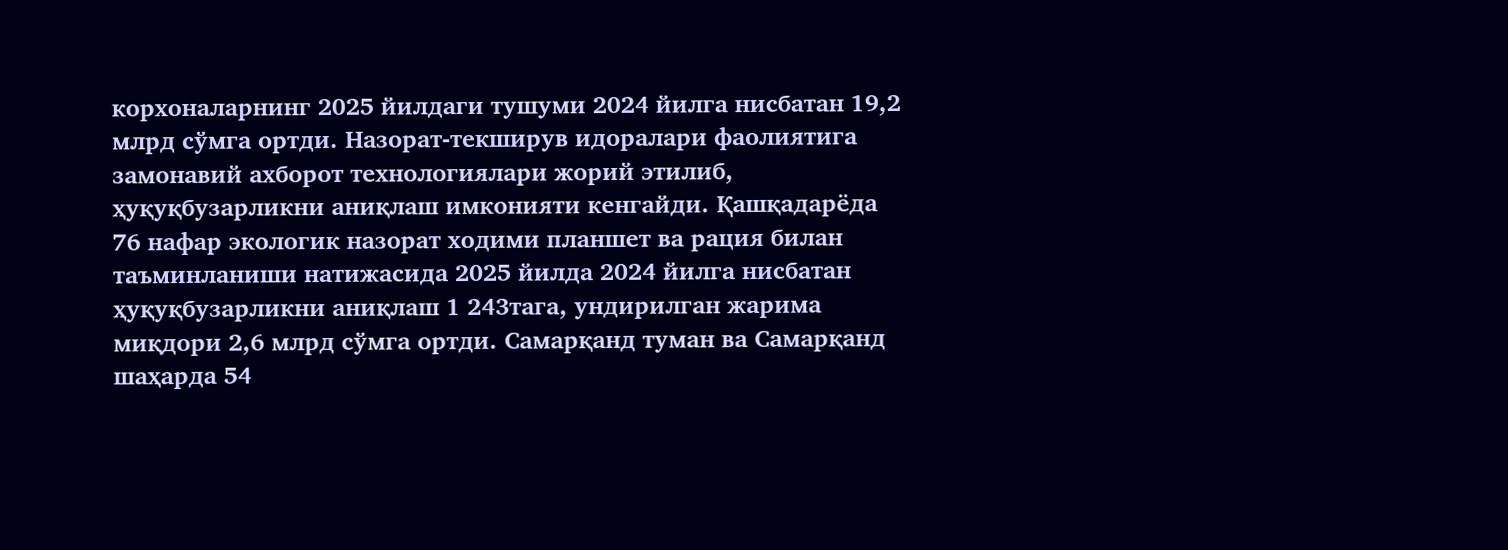корхоналарнинг 2025 йилдаги тушуми 2024 йилга нисбатан 19,2 млрд сўмга ортди. Назорат-текширув идоралари фаолиятига замонавий ахборот технологиялари жорий этилиб, ҳуқуқбузарликни аниқлаш имконияти кенгайди. Қашқадарёда 76 нафар экологик назорат ходими планшет ва рация билан таъминланиши натижасида 2025 йилда 2024 йилга нисбатан ҳуқуқбузарликни аниқлаш 1 243тага, ундирилган жарима миқдори 2,6 млрд сўмга ортди. Самарқанд туман ва Самарқанд шаҳарда 54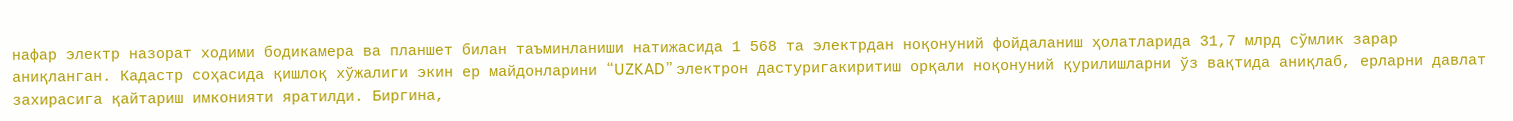нафар электр назорат ходими бодикамера ва планшет билан таъминланиши натижасида 1 568 та электрдан ноқонуний фойдаланиш ҳолатларида 31,7 млрд сўмлик зарар аниқланган. Кадастр соҳасида қишлоқ хўжалиги экин ер майдонларини “UZKAD” электрон дастуригакиритиш орқали ноқонуний қурилишларни ўз вақтида аниқлаб, ерларни давлат захирасига қайтариш имконияти яратилди. Биргина,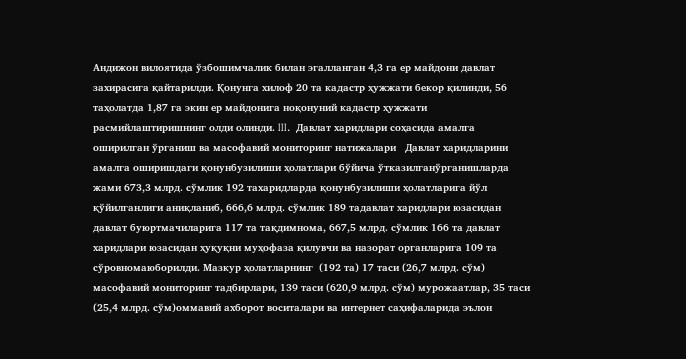Андижон вилоятида ўзбошимчалик билан эгалланган 4,3 га ер майдони давлат захирасига қайтарилди. Қонунга хилоф 20 та кадастр ҳужжати бекор қилинди, 56 таҳолатда 1,87 га экин ер майдонига ноқонуний кадастр ҳужжати расмийлаштиришнинг олди олинди. III.  Давлат харидлари соҳасида амалга оширилган ўрганиш ва масофавий мониторинг натижалари   Давлат харидларини амалга оширишдаги қонунбузилиши ҳолатлари бўйича ўтказилганўрганишларда жами 673,3 млрд. сўмлик 192 тахаридларда қонунбузилиши ҳолатларига йўл қўйилганлиги аниқланиб, 666,6 млрд. сўмлик 189 тадавлат харидлари юзасидан давлат буюртмачиларига 117 та тақдимнома, 667,5 млрд. сўмлик 166 та давлат харидлари юзасидан ҳуқуқни муҳофаза қилувчи ва назорат органларига 109 та сўровномаюборилди. Мазкур ҳолатларнинг  (192 та) 17 таси (26,7 млрд. сўм) масофавий мониторинг тадбирлари, 139 таси (620,9 млрд. сўм) мурожаатлар, 35 таси (25,4 млрд. сўм)оммавий ахборот воситалари ва интернет саҳифаларида эълон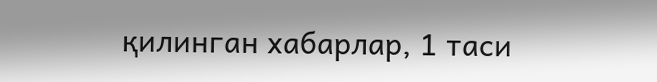қилинган хабарлар, 1 таси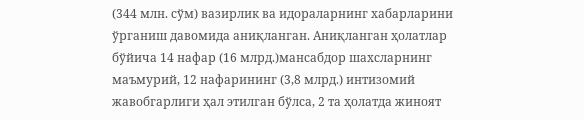(344 млн. сўм) вазирлик ва идораларнинг хабарларини ўрганиш давомида аниқланган. Аниқланган ҳолатлар бўйича 14 нафар (16 млрд.)мансабдор шахсларнинг маъмурий, 12 нафарининг (3,8 млрд.) интизомий жавобгарлиги ҳал этилган бўлса, 2 та ҳолатда жиноят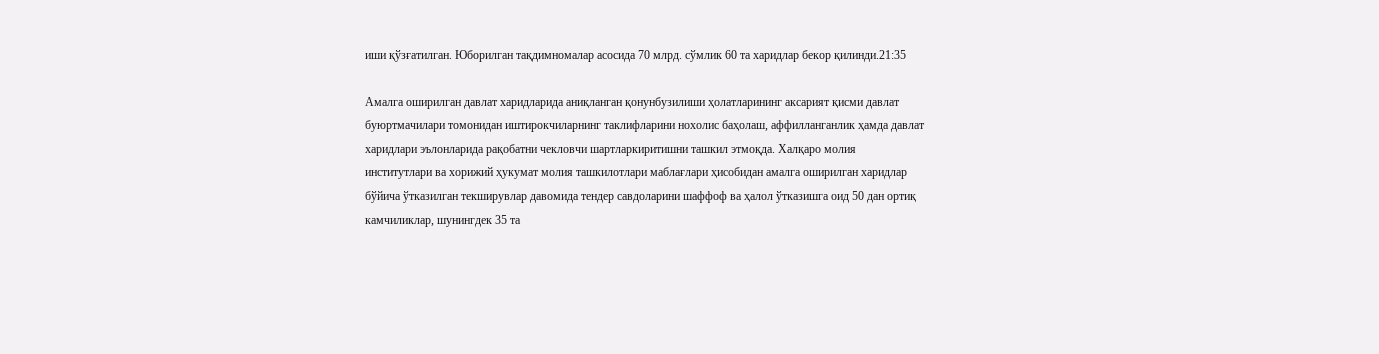иши қўзғатилган. Юборилган тақдимномалар асосида 70 млрд. сўмлик 60 та харидлар бекор қилинди.21:35

Амалга оширилган давлат харидларида аниқланган қонунбузилиши ҳолатларининг аксарият қисми давлат буюртмачилари томонидан иштирокчиларнинг таклифларини нохолис баҳолаш, аффилланганлик ҳамда давлат харидлари эълонларида рақобатни чекловчи шартларкиритишни ташкил этмоқда. Халқаро молия институтлари ва хорижий ҳукумат молия ташкилотлари маблағлари ҳисобидан амалга оширилган харидлар бўйича ўтказилган текширувлар давомида тендер савдоларини шаффоф ва ҳалол ўтказишга оид 50 дан ортиқ камчиликлар, шунингдек 35 та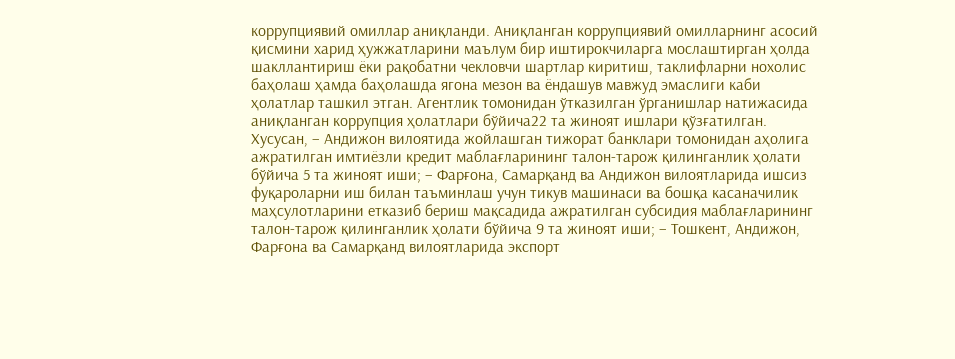коррупциявий омиллар аниқланди. Аниқланган коррупциявий омилларнинг асосий қисмини харид ҳужжатларини маълум бир иштирокчиларга мослаштирган ҳолда шакллантириш ёки рақобатни чекловчи шартлар киритиш, таклифларни нохолис баҳолаш ҳамда баҳолашда ягона мезон ва ёндашув мавжуд эмаслиги каби ҳолатлар ташкил этган. Агентлик томонидан ўтказилган ўрганишлар натижасида аниқланган коррупция ҳолатлари бўйича22 та жиноят ишлари қўзғатилган. Хусусан, – Андижон вилоятида жойлашган тижорат банклари томонидан аҳолига ажратилган имтиёзли кредит маблағларининг талон-тарож қилинганлик ҳолати бўйича 5 та жиноят иши; – Фарғона, Самарқанд ва Андижон вилоятларида ишсиз фуқароларни иш билан таъминлаш учун тикув машинаси ва бошқа касаначилик маҳсулотларини етказиб бериш мақсадида ажратилган субсидия маблағларининг талон-тарож қилинганлик ҳолати бўйича 9 та жиноят иши; – Тошкент, Андижон, Фарғона ва Самарқанд вилоятларида экспорт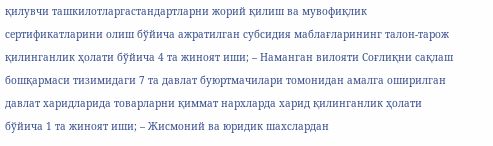қилувчи ташкилотларгастандартларни жорий қилиш ва мувофиқлик сертификатларини олиш бўйича ажратилган субсидия маблағларининг талон-тарож қилинганлик ҳолати бўйича 4 та жиноят иши; – Наманган вилояти Соғлиқни сақлаш бошқармаси тизимидаги 7 та давлат буюртмачилари томонидан амалга оширилган давлат харидларида товарларни қиммат нархларда харид қилинганлик ҳолати бўйича 1 та жиноят иши; – Жисмоний ва юридик шахслардан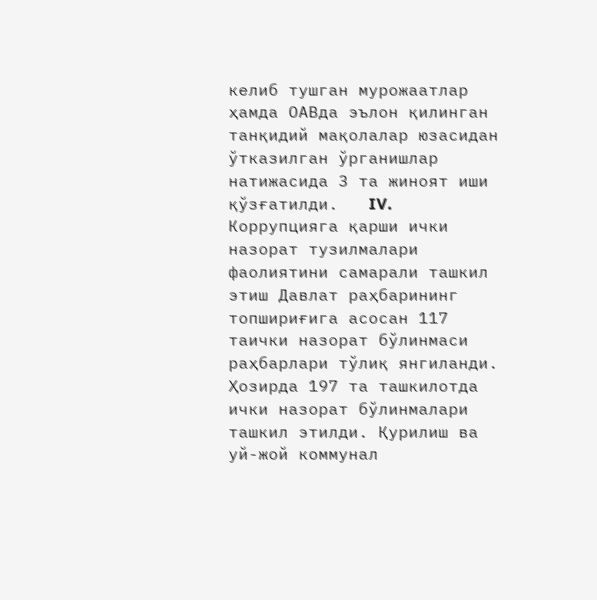келиб тушган мурожаатлар ҳамда ОАВда эълон қилинган танқидий мақолалар юзасидан ўтказилган ўрганишлар натижасида 3 та жиноят иши қўзғатилди.   IV. Коррупцияга қарши ички назорат тузилмалари фаолиятини самарали ташкил этиш Давлат раҳбарининг топшириғига асосан 117 таички назорат бўлинмаси раҳбарлари тўлиқ янгиланди. Ҳозирда 197 та ташкилотда ички назорат бўлинмалари ташкил этилди. Қурилиш ва уй-жой коммунал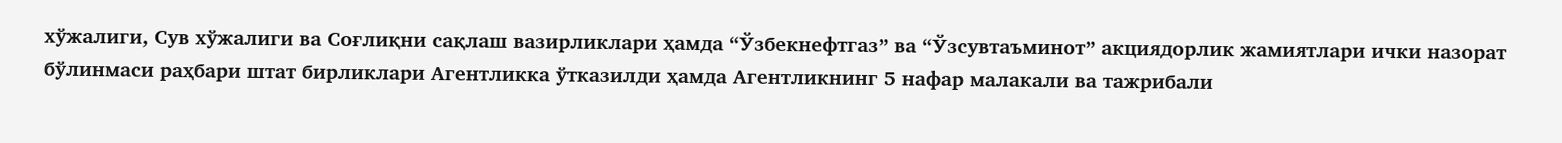хўжалиги, Сув хўжалиги ва Соғлиқни сақлаш вазирликлари ҳамда “Ўзбекнефтгаз” ва “Ўзсувтаъминот” акциядорлик жамиятлари ички назорат бўлинмаси раҳбари штат бирликлари Агентликка ўтказилди ҳамда Агентликнинг 5 нафар малакали ва тажрибали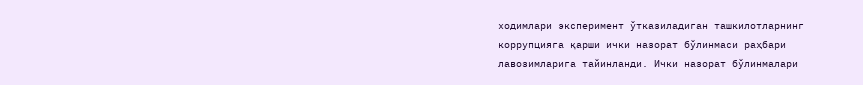ходимлари эксперимент ўтказиладиган ташкилотларнинг коррупцияга қарши ички назорат бўлинмаси раҳбари лавозимларига тайинланди. Ички назорат бўлинмалари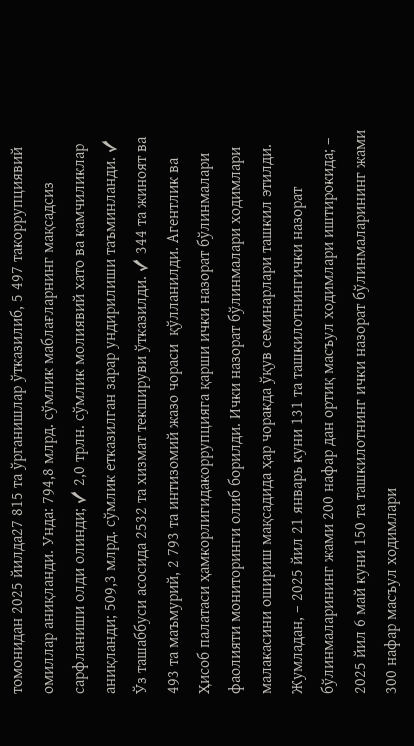томонидан 2025 йилда27 815 та ўрганишлар ўтказилиб, 5 497 такоррупциявий омиллар аниқланди. Унда: 794,8 млрд. сўмлик маблағларнинг мақсадсиз сарфланиши олди олинди; ✓ 2,0 трлн. сўмлик молиявий хато ва камчиликлар аниқланди; 509,3 млрд. сўмлик етказилган зарар ундирилиши таъминланди. ✓ Ўз ташаббуси асосида 2532 та хизмат текшируви ўтказилди. ✓ 344 та жиноят ва 493 та маъмурий, 2 793 та интизомий жазо чораси  қўлланилди. Агентлик ва Ҳисоб палатаси ҳамкорлигидакоррупцияга қарши ички назорат бўлинмалари фаолияти мониторинги олиб борилди. Ички назорат бўлинмалари ходимлари малакасини ошириш мақсадида ҳар чоракда ўқув семинарлари ташкил этилди. Жумладан, – 2025 йил 21 январь куни 131 та ташкилотнингички назорат бўлинмаларининг жами 200 нафар дан ортиқ масъул ходимлари иштирокида; – 2025 йил 6 май куни 150 та ташкилотнинг ички назорат бўлинмаларининг жами 300 нафар масъул ходимлари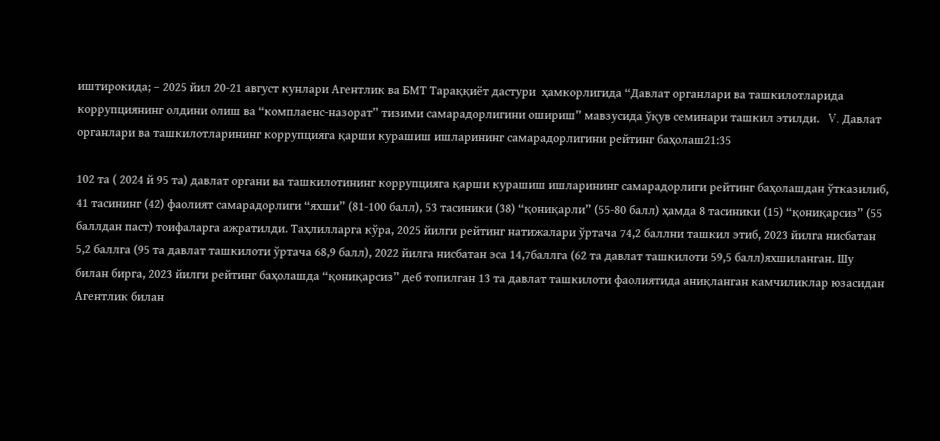иштирокида; – 2025 йил 20-21 август кунлари Агентлик ва БМТ Тараққиёт дастури  ҳамкорлигида “Давлат органлари ва ташкилотларида коррупциянинг олдини олиш ва “комплаенс-назорат” тизими самарадорлигини ошириш” мавзусида ўқув семинари ташкил этилди.   V. Давлат органлари ва ташкилотларининг коррупцияга қарши курашиш ишларининг самарадорлигини рейтинг баҳолаш21:35

102 та ( 2024 й 95 та) давлат органи ва ташкилотининг коррупцияга қарши курашиш ишларининг самарадорлиги рейтинг баҳолашдан ўтказилиб, 41 тасининг (42) фаолият самарадорлиги “яхши” (81-100 балл), 53 тасиники (38) “қониқарли” (55-80 балл) ҳамда 8 тасиники (15) “қониқарсиз” (55 баллдан паст) тоифаларга ажратилди. Таҳлилларга кўра, 2025 йилги рейтинг натижалари ўртача 74,2 баллни ташкил этиб, 2023 йилга нисбатан 5,2 баллга (95 та давлат ташкилоти ўртача 68,9 балл), 2022 йилга нисбатан эса 14,7баллга (62 та давлат ташкилоти 59,5 балл)яхшиланган. Шу билан бирга, 2023 йилги рейтинг баҳолашда “қониқарсиз” деб топилган 13 та давлат ташкилоти фаолиятида аниқланган камчиликлар юзасидан Агентлик билан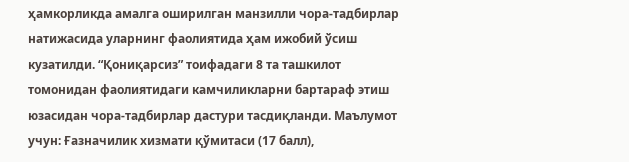ҳамкорликда амалга оширилган манзилли чора-тадбирлар натижасида уларнинг фаолиятида ҳам ижобий ўсиш кузатилди. “Қониқарсиз” тоифадаги 8 та ташкилот томонидан фаолиятидаги камчиликларни бартараф этиш юзасидан чора-тадбирлар дастури тасдиқланди. Маълумот учун: Ғазначилик хизмати қўмитаси (17 балл),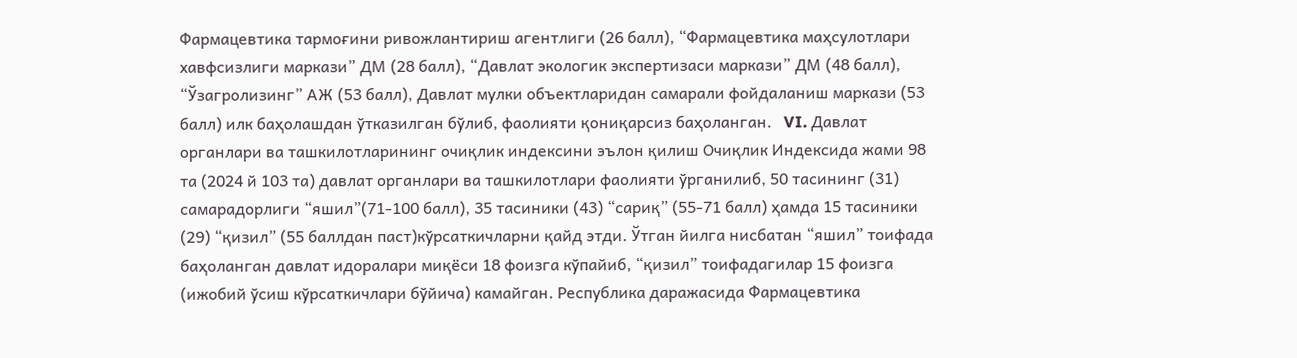Фармацевтика тармоғини ривожлантириш агентлиги (26 балл), “Фармацевтика маҳсулотлари хавфсизлиги маркази” ДМ (28 балл), “Давлат экологик экспертизаси маркази” ДМ (48 балл), “Ўзагролизинг” AЖ (53 балл), Давлат мулки объектларидан самарали фойдаланиш маркази (53 балл) илк баҳолашдан ўтказилган бўлиб, фаолияти қониқарсиз баҳоланган.   VI. Давлат органлари ва ташкилотларининг очиқлик индексини эълон қилиш Очиқлик Индексида жами 98 та (2024 й 103 та) давлат органлари ва ташкилотлари фаолияти ўрганилиб, 50 тасининг (31) самарадорлиги “яшил”(71-100 балл), 35 тасиники (43) “сариқ” (55-71 балл) ҳамда 15 тасиники (29) “қизил” (55 баллдан паст)кўрсаткичларни қайд этди. Ўтган йилга нисбатан “яшил” тоифада баҳоланган давлат идоралари миқёси 18 фоизга кўпайиб, “қизил” тоифадагилар 15 фоизга (ижобий ўсиш кўрсаткичлари бўйича) камайган. Республика даражасида Фармацевтика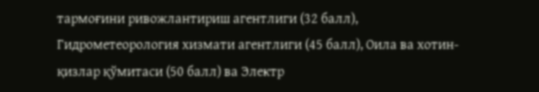тармоғини ривожлантириш агентлиги (32 балл), Гидрометеорология хизмати агентлиги (45 балл), Оила ва хотин-қизлар қўмитаси (50 балл) ва Электр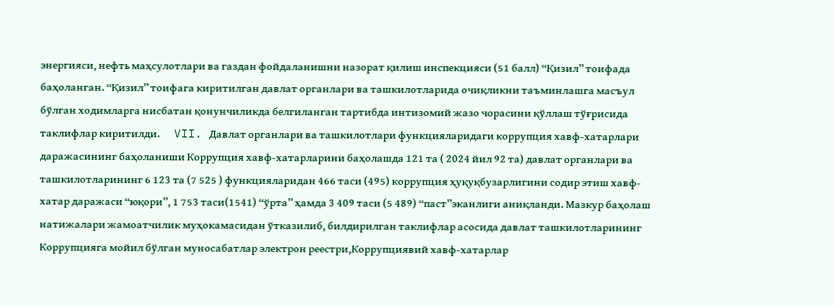энергияси, нефть маҳсулотлари ва газдан фойдаланишни назорат қилиш инспекцияси (51 балл) “Қизил” тоифада баҳоланган. “Қизил” тоифага киритилган давлат органлари ва ташкилотларида очиқликни таъминлашга масъул бўлган ходимларга нисбатан қонунчиликда белгиланган тартибда интизомий жазо чорасини қўллаш тўғрисида таклифлар киритилди.       VII. Давлат органлари ва ташкилотлари функцияларидаги коррупция хавф-хатарлари даражасининг баҳоланиши Коррупция хавф-хатарларини баҳолашда 121 та ( 2024 йил 92 та) давлат органлари ва ташкилотларининг 6 123 та (7 525 ) функцияларидан 466 таси (495) коррупция ҳуқуқбузарлигини содир этиш хавф-хатар даражаси “юқори”, 1 753 таси(1541) “ўрта” ҳамда 3 409 таси (5 489) “паст”эканлиги аниқланди. Мазкур баҳолаш натижалари жамоатчилик муҳокамасидан ўтказилиб, билдирилган таклифлар асосида давлат ташкилотларининг Коррупцияга мойил бўлган муносабатлар электрон реестри,Коррупциявий хавф-хатарлар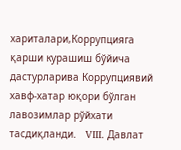хариталари,Коррупцияга қарши курашиш бўйича дастурларива Коррупциявий хавф-хатар юқори бўлган лавозимлар рўйхати тасдиқланди.   VIII. Давлат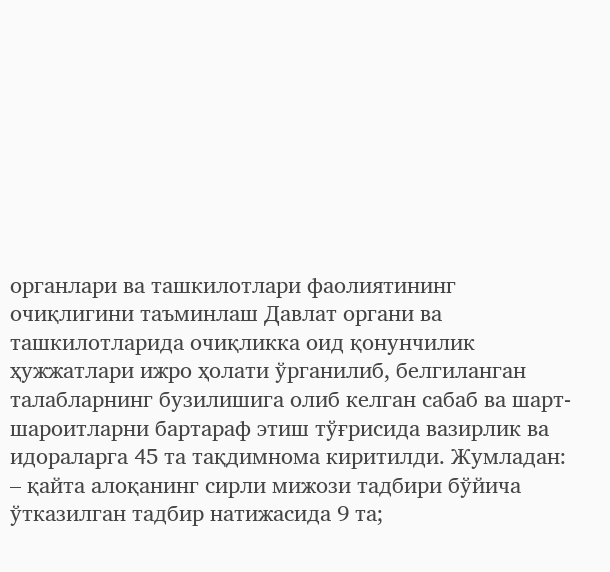органлари ва ташкилотлари фаолиятининг очиқлигини таъминлаш Давлат органи ва ташкилотларида очиқликка оид қонунчилик ҳужжатлари ижро ҳолати ўрганилиб, белгиланган талабларнинг бузилишига олиб келган сабаб ва шарт-шароитларни бартараф этиш тўғрисида вазирлик ва идораларга 45 та тақдимнома киритилди. Жумладан: – қайта алоқанинг сирли мижози тадбири бўйича ўтказилган тадбир натижасида 9 та;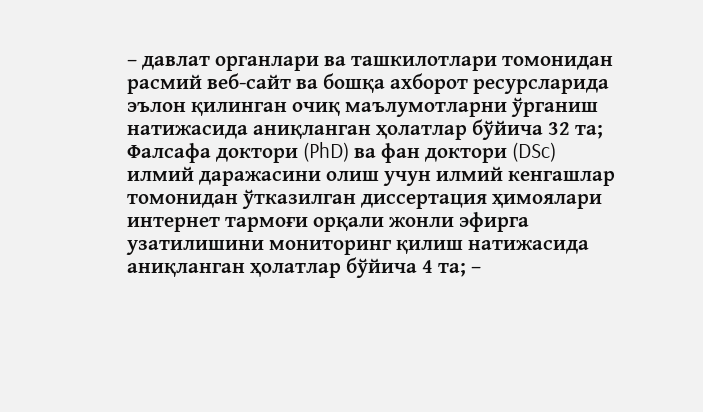– давлат органлари ва ташкилотлари томонидан расмий веб-сайт ва бошқа ахборот ресурсларида эълон қилинган очиқ маълумотларни ўрганиш натижасида аниқланган ҳолатлар бўйича 32 та;  Фалсафа доктори (PhD) ва фан доктори (DSc) илмий даражасини олиш учун илмий кенгашлар томонидан ўтказилган диссертация ҳимоялари интернет тармоғи орқали жонли эфирга узатилишини мониторинг қилиш натижасида аниқланган ҳолатлар бўйича 4 та; –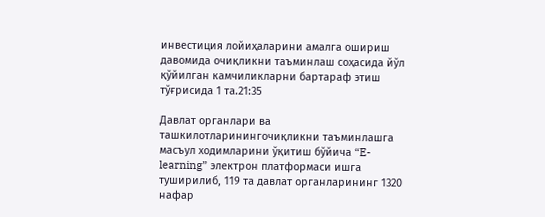инвестиция лойиҳаларини амалга ошириш давомида очиқликни таъминлаш соҳасида йўл қўйилган камчиликларни бартараф этиш тўғрисида 1 та.21:35

Давлат органлари ва ташкилотларинингочиқликни таъминлашга масъул ходимларини ўқитиш бўйича “E-learning” электрон платформаси ишга туширилиб, 119 та давлат органларининг 1320 нафар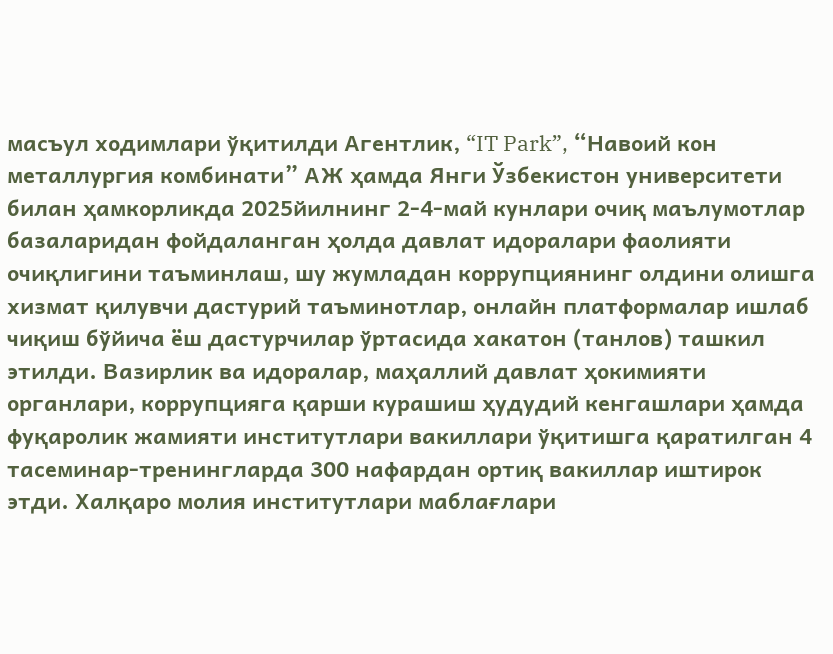масъул ходимлари ўқитилди Агентлик, “IT Park”, “Навоий кон металлургия комбинати” АЖ ҳамда Янги Ўзбекистон университети билан ҳамкорликда 2025йилнинг 2-4-май кунлари очиқ маълумотлар базаларидан фойдаланган ҳолда давлат идоралари фаолияти очиқлигини таъминлаш, шу жумладан коррупциянинг олдини олишга хизмат қилувчи дастурий таъминотлар, онлайн платформалар ишлаб чиқиш бўйича ёш дастурчилар ўртасида хакатон (танлов) ташкил этилди. Вазирлик ва идоралар, маҳаллий давлат ҳокимияти органлари, коррупцияга қарши курашиш ҳудудий кенгашлари ҳамда фуқаролик жамияти институтлари вакиллари ўқитишга қаратилган 4 тасеминар-тренингларда 300 нафардан ортиқ вакиллар иштирок этди. Халқаро молия институтлари маблағлари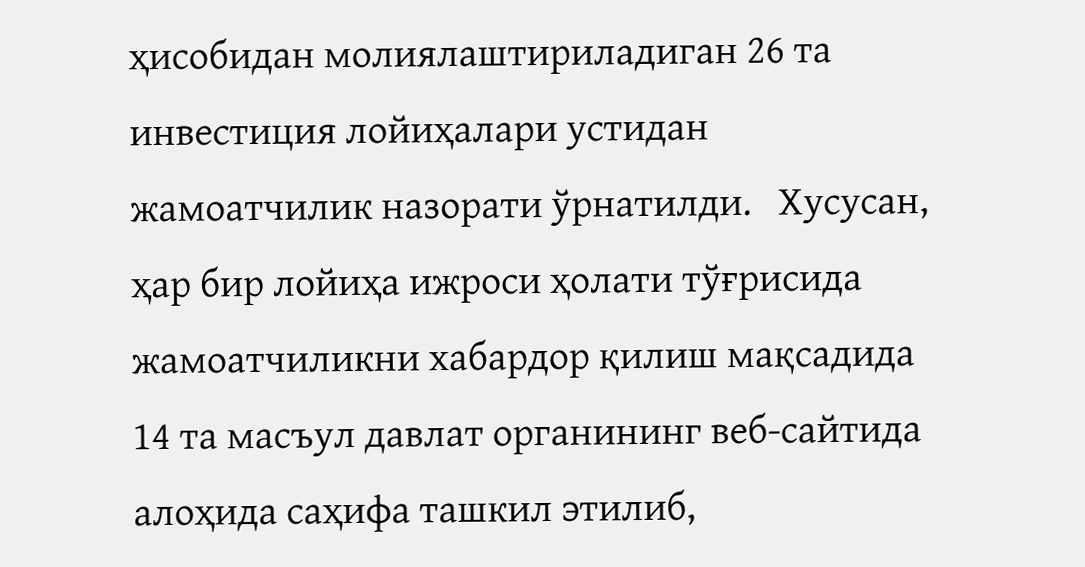ҳисобидан молиялаштириладиган 26 та инвестиция лойиҳалари устидан жамоатчилик назорати ўрнатилди.   Хусусан, ҳар бир лойиҳа ижроси ҳолати тўғрисида жамоатчиликни хабардор қилиш мақсадида 14 та масъул давлат органининг веб-сайтида алоҳида саҳифа ташкил этилиб,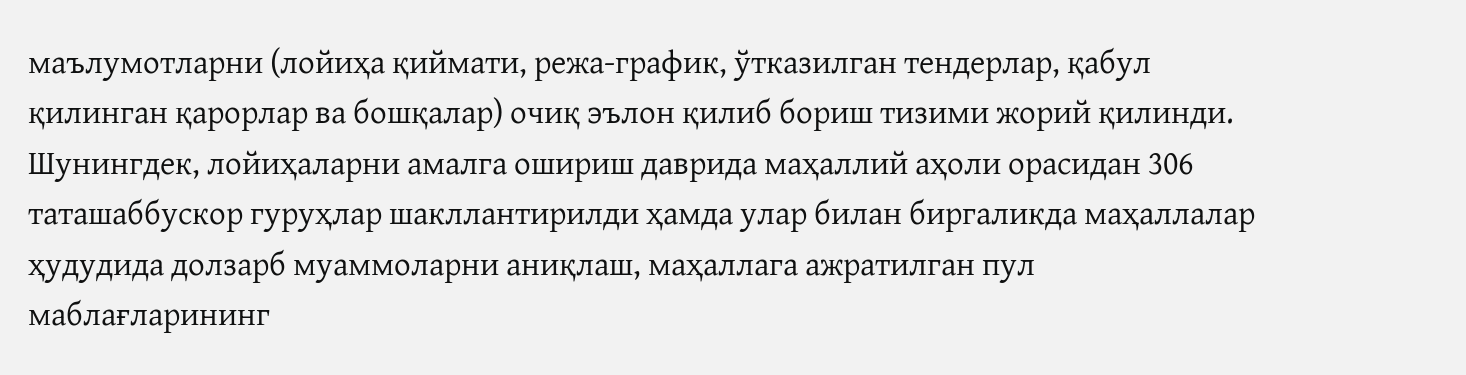маълумотларни (лойиҳа қиймати, режа-график, ўтказилган тендерлар, қабул қилинган қарорлар ва бошқалар) очиқ эълон қилиб бориш тизими жорий қилинди. Шунингдек, лойиҳаларни амалга ошириш даврида маҳаллий аҳоли орасидан 306 таташаббускор гуруҳлар шакллантирилди ҳамда улар билан биргаликда маҳаллалар ҳудудида долзарб муаммоларни аниқлаш, маҳаллага ажратилган пул маблағларининг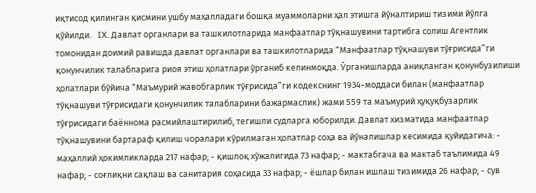иқтисод қилинган қисмини ушбу маҳалладаги бошқа муаммоларни ҳал этишга йўналтириш тизими йўлга қўйилди.   IX. Давлат органлари ва ташкилотларида манфаатлар тўқнашувини тартибга солиш Агентлик томонидан доимий равишда давлат органлари ва ташкилотларида “Манфаатлар тўқнашуви тўғрисида”ги қонунчилик талабларига риоя этиш ҳолатлари ўрганиб келинмоқда. Ўрганишларда аниқланган қонунбузилиши ҳолатлари бўйича “Маъмурий жавобгарлик тўғрисида”ги кодекснинг 1934-моддаси билан (манфаатлар тўқнашуви тўғрисидаги қонунчилик талабларини бажармаслик) жами 559 та маъмурий ҳуқуқбузарлик тўғрисидаги баённома расмийлаштирилиб, тегишли судларга юборилди. Давлат хизматида манфаатлар тўқнашувини бартараф қилиш чоралари кўрилмаган ҳолатлар соҳа ва йўналишлар кесимида қуйидагича: - маҳаллий ҳокимликларда 217 нафар; - қишлоқ хўжалигида 73 нафар; - мактабгача ва мактаб таълимида 49 нафар; - соғлиқни сақлаш ва санитария соҳасида 33 нафар; - ёшлар билан ишлаш тизимида 26 нафар; - сув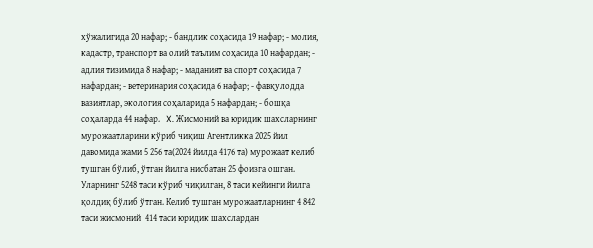хўжалигида 20 нафар; - бандлик соҳасида 19 нафар; - молия, кадастр, транспорт ва олий таълим соҳасида 10 нафардан; - адлия тизимида 8 нафар; - маданият ва спорт соҳасида 7 нафардан; - ветеринария соҳасида 6 нафар; - фавқулодда вазиятлар, экология соҳаларида 5 нафардан; - бошқа соҳаларда 44 нафар.   X. Жисмоний ва юридик шахсларнинг мурожаатларини кўриб чиқиш Агентликка 2025 йил давомида жами 5 256 та(2024 йилда 4176 та) мурожаат келиб тушган бўлиб, ўтган йилга нисбатан 25 фоизга ошган. Уларнинг 5248 таси кўриб чиқилган, 8 таси кейинги йилга қолдиқ бўлиб ўтган. Келиб тушган мурожаатларнинг 4 842 таси жисмоний  414 таси юридик шахслардан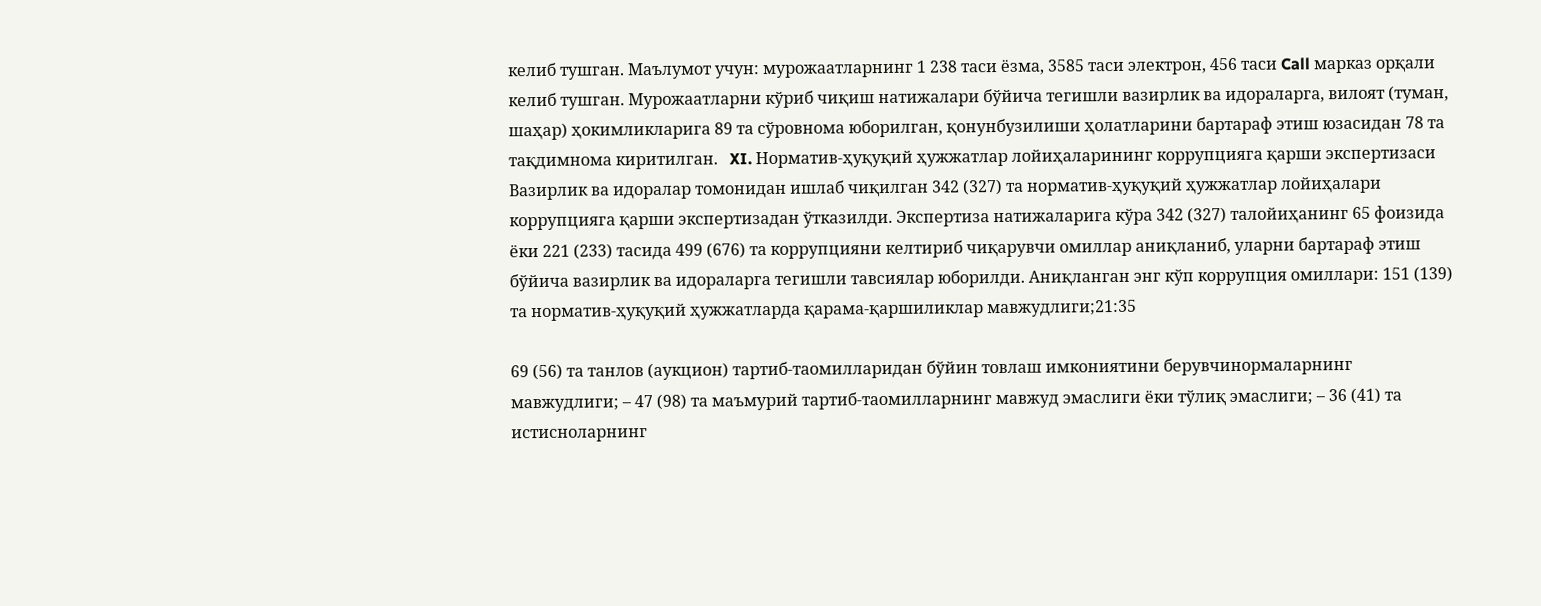келиб тушган. Маълумот учун: мурожаатларнинг 1 238 таси ёзма, 3585 таси электрон, 456 таси Call марказ орқали келиб тушган. Мурожаатларни кўриб чиқиш натижалари бўйича тегишли вазирлик ва идораларга, вилоят (туман, шаҳар) ҳокимликларига 89 та сўровнома юборилган, қонунбузилиши ҳолатларини бартараф этиш юзасидан 78 та тақдимнома киритилган.   XI. Норматив-ҳуқуқий ҳужжатлар лойиҳаларининг коррупцияга қарши экспертизаси Вазирлик ва идоралар томонидан ишлаб чиқилган 342 (327) та норматив-ҳуқуқий ҳужжатлар лойиҳалари коррупцияга қарши экспертизадан ўтказилди. Экспертиза натижаларига кўра 342 (327) талойиҳанинг 65 фоизида  ёки 221 (233) тасида 499 (676) та коррупцияни келтириб чиқарувчи омиллар аниқланиб, уларни бартараф этиш бўйича вазирлик ва идораларга тегишли тавсиялар юборилди. Аниқланган энг кўп коррупция омиллари: 151 (139) та норматив-ҳуқуқий ҳужжатларда қарама-қаршиликлар мавжудлиги;21:35

69 (56) та танлов (аукцион) тартиб-таомилларидан бўйин товлаш имкониятини берувчинормаларнинг мавжудлиги; – 47 (98) та маъмурий тартиб-таомилларнинг мавжуд эмаслиги ёки тўлиқ эмаслиги; – 36 (41) та истисноларнинг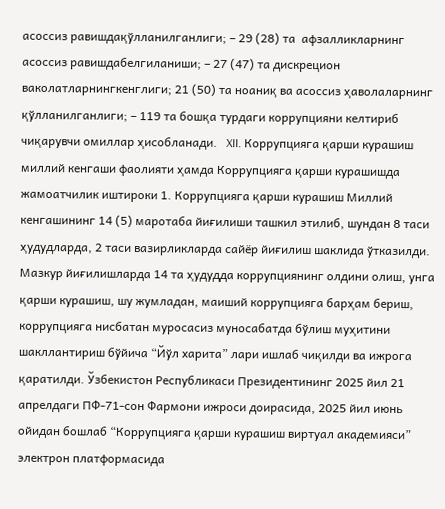асоссиз равишдақўлланилганлиги; – 29 (28) та  афзалликларнинг асоссиз равишдабелгиланиши; – 27 (47) та дискрецион ваколатларнингкенглиги; 21 (50) та ноаниқ ва асоссиз ҳаволаларнинг қўлланилганлиги; – 119 та бошқа турдаги коррупцияни келтириб чиқарувчи омиллар ҳисобланади.   XII. Коррупцияга қарши курашиш миллий кенгаши фаолияти ҳамда Коррупцияга қарши курашишда жамоатчилик иштироки 1. Коррупцияга қарши курашиш Миллий кенгашининг 14 (5) маротаба йиғилиши ташкил этилиб, шундан 8 таси ҳудудларда, 2 таси вазирликларда сайёр йиғилиш шаклида ўтказилди. Мазкур йиғилишларда 14 та ҳудудда коррупциянинг олдини олиш, унга қарши курашиш, шу жумладан, маиший коррупцияга барҳам бериш, коррупцияга нисбатан муросасиз муносабатда бўлиш муҳитини шакллантириш бўйича “Йўл харита” лари ишлаб чиқилди ва ижрога қаратилди. Ўзбекистон Республикаси Президентининг 2025 йил 21 апрелдаги ПФ-71-сон Фармони ижроси доирасида, 2025 йил июнь ойидан бошлаб “Коррупцияга қарши курашиш виртуал академияси” электрон платформасида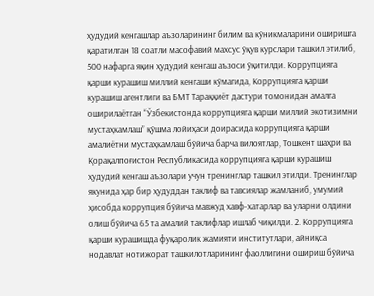ҳудудий кенгашлар аъзоларининг билим ва кўникмаларини оширишга қаратилган 18 соатли масофавий махсус ўқув курслари ташкил этилиб, 500 нафарга яқин ҳудудий кенгаш аъзоси ўқитилди. Коррупцияга қарши курашиш миллий кенгаши кўмагида, Коррупцияга қарши курашиш агентлиги ва БМТ Тараққиёт дастури томонидан амалга оширилаётган “Ўзбекистонда коррупцияга қарши миллий экотизимни мустаҳкамлаш” қўшма лойиҳаси доирасида коррупцияга қарши амалиётни мустаҳкамлаш бўйича барча вилоятлар, Тошкент шаҳри ва Қорақалпоғистон Республикасида коррупцияга қарши курашиш ҳудудий кенгаш аъзолари учун тренинглар ташкил этилди. Тренинглар якунида ҳар бир ҳудуддан таклиф ва тавсиялар жамланиб, умумий ҳисобда коррупция бўйича мавжуд хавф-хатарлар ва уларни олдини олиш бўйича 65 та амалий таклифлар ишлаб чиқилди. 2. Коррупцияга қарши курашишда фуқаролик жамияти институтлари, айниқса нодавлат нотижорат ташкилотларининг фаоллигини ошириш бўйича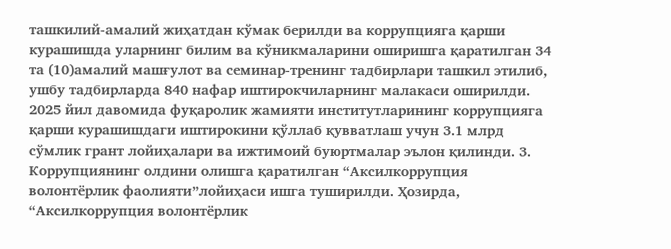ташкилий-амалий жиҳатдан кўмак берилди ва коррупцияга қарши курашишда уларнинг билим ва кўникмаларини оширишга қаратилган 34 та (10)амалий машғулот ва семинар-тренинг тадбирлари ташкил этилиб, ушбу тадбирларда 840 нафар иштирокчиларнинг малакаси оширилди. 2025 йил давомида фуқаролик жамияти институтларининг коррупцияга қарши курашишдаги иштирокини қўллаб қувватлаш учун 3.1 млрд сўмлик грант лойиҳалари ва ижтимоий буюртмалар эълон қилинди. 3. Коррупциянинг олдини олишга қаратилган “Аксилкоррупция волонтёрлик фаолияти”лойиҳаси ишга туширилди. Ҳозирда, “Аксилкоррупция волонтёрлик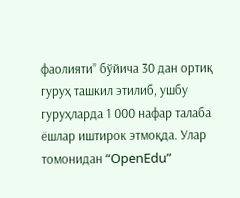фаолияти” бўйича 30 дан ортиқ гуруҳ ташкил этилиб, ушбу гуруҳларда 1 000 нафар талаба ёшлар иштирок этмоқда. Улар томонидан “OpenEdu”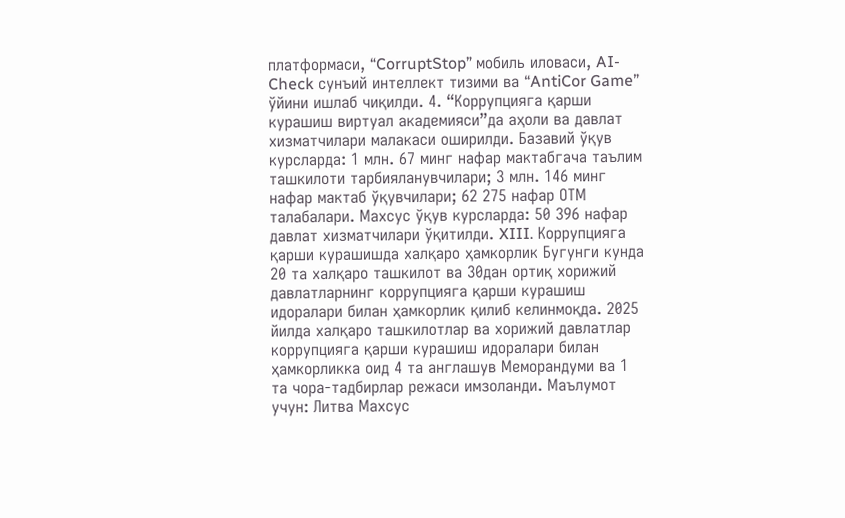платформаси, “CorruptStop” мобиль иловаси, AI-Check сунъий интеллект тизими ва “AntiCor Game” ўйини ишлаб чиқилди. 4. “Коррупцияга қарши курашиш виртуал академияси”да аҳоли ва давлат хизматчилари малакаси оширилди. Базавий ўқув курсларда: 1 млн. 67 минг нафар мактабгача таълим ташкилоти тарбияланувчилари; 3 млн. 146 минг нафар мактаб ўқувчилари; 62 275 нафар ОТМ талабалари. Махсус ўқув курсларда: 50 396 нафар давлат хизматчилари ўқитилди. XIII. Коррупцияга қарши курашишда халқаро ҳамкорлик Бугунги кунда 20 та халқаро ташкилот ва 30дан ортиқ хорижий давлатларнинг коррупцияга қарши курашиш идоралари билан ҳамкорлик қилиб келинмоқда. 2025 йилда халқаро ташкилотлар ва хорижий давлатлар коррупцияга қарши курашиш идоралари билан ҳамкорликка оид 4 та англашув Меморандуми ва 1 та чора-тадбирлар режаси имзоланди. Маълумот учун: Литва Махсус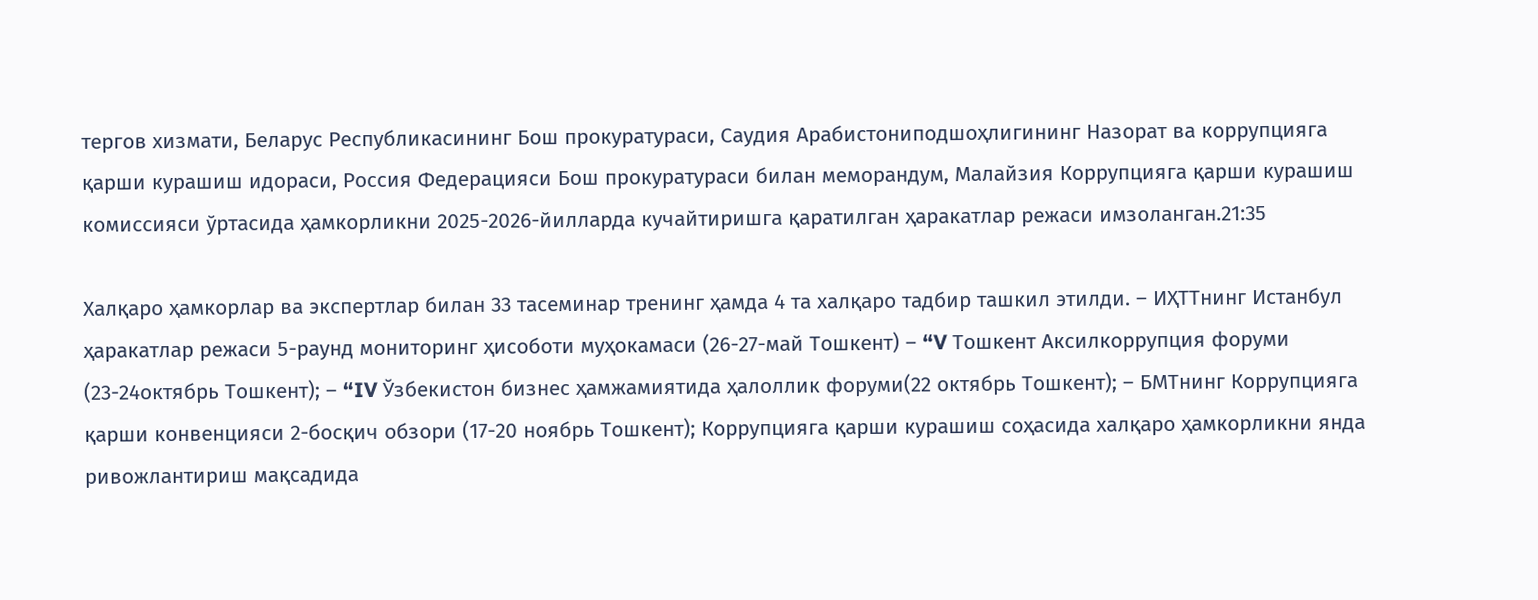тергов хизмати, Беларус Республикасининг Бош прокуратураси, Саудия Арабистониподшоҳлигининг Назорат ва коррупцияга қарши курашиш идораси, Россия Федерацияси Бош прокуратураси билан меморандум, Малайзия Коррупцияга қарши курашиш комиссияси ўртасида ҳамкорликни 2025-2026-йилларда кучайтиришга қаратилган ҳаракатлар режаси имзоланган.21:35

Халқаро ҳамкорлар ва экспертлар билан 33 тасеминар тренинг ҳамда 4 та халқаро тадбир ташкил этилди. – ИҲТТнинг Истанбул ҳаракатлар режаси 5-раунд мониторинг ҳисоботи муҳокамаси (26-27-май Тошкент) – “V Тошкент Аксилкоррупция форуми (23-24октябрь Тошкент); – “IV Ўзбекистон бизнес ҳамжамиятида ҳалоллик форуми(22 октябрь Тошкент); – БМТнинг Коррупцияга қарши конвенцияси 2-босқич обзори (17-20 ноябрь Тошкент); Коррупцияга қарши курашиш соҳасида халқаро ҳамкорликни янда ривожлантириш мақсадида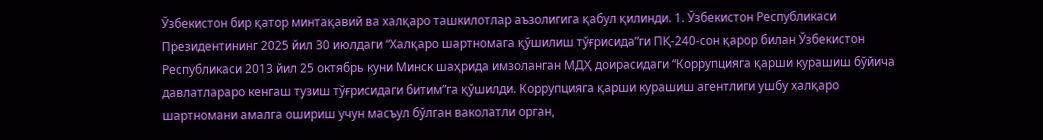Ўзбекистон бир қатор минтақавий ва халқаро ташкилотлар аъзолигига қабул қилинди. 1. Ўзбекистон Республикаси Президентининг 2025 йил 30 июлдаги “Халқаро шартномага қўшилиш тўғрисида”ги ПҚ-240-сон қарор билан Ўзбекистон Республикаси 2013 йил 25 октябрь куни Минск шаҳрида имзоланган МДҲ доирасидаги “Коррупцияга қарши курашиш бўйича давлатлараро кенгаш тузиш тўғрисидаги битим”га қўшилди. Коррупцияга қарши курашиш агентлиги ушбу халқаро шартномани амалга ошириш учун масъул бўлган ваколатли орган,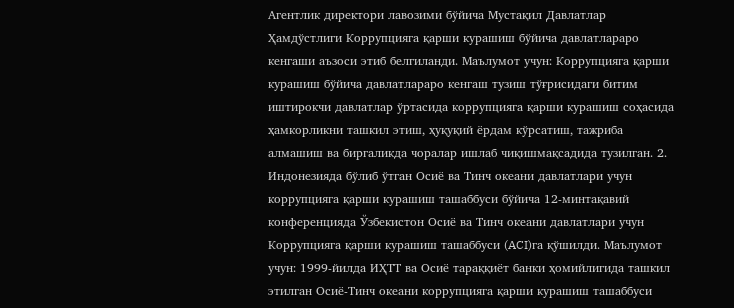Агентлик директори лавозими бўйича Мустақил Давлатлар Ҳамдўстлиги Коррупцияга қарши курашиш бўйича давлатлараро кенгаши аъзоси этиб белгиланди. Маълумот учун: Коррупцияга қарши курашиш бўйича давлатлараро кенгаш тузиш тўғрисидаги битим иштирокчи давлатлар ўртасида коррупцияга қарши курашиш соҳасида ҳамкорликни ташкил этиш, ҳуқуқий ёрдам кўрсатиш, тажриба алмашиш ва биргаликда чоралар ишлаб чиқишмақсадида тузилган. 2. Индонезияда бўлиб ўтган Осиё ва Тинч океани давлатлари учун коррупцияга қарши курашиш ташаббуси бўйича 12-минтақавий конференцияда Ўзбекистон Осиё ва Тинч океани давлатлари учун Коррупцияга қарши курашиш ташаббуси (ACI)га қўшилди. Маълумот учун: 1999-йилда ИҲТТ ва Осиё тараққиёт банки ҳомийлигида ташкил этилган Осиё-Тинч океани коррупцияга қарши курашиш ташаббуси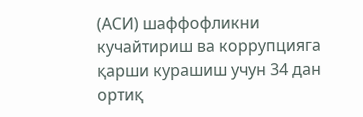(АCИ) шаффофликни кучайтириш ва коррупцияга қарши курашиш учун 34 дан ортиқ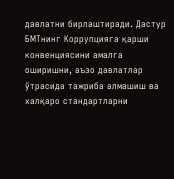давлатни бирлаштиради. Дастур БМТнинг Коррупцияга қарши конвенциясини амалга оширишни, аъзо давлатлар ўтрасида тажриба алмашиш ва халқаро стандартларни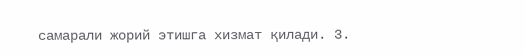самарали жорий этишга хизмат қилади. 3.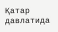Қатар давлатида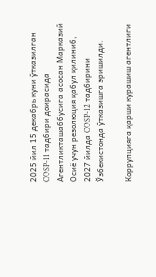2025 йил 15 декабрь куни ўтказилган COSP-11 тадбири доирасида Агентликташаббусига асосан Марказий Осиё учун резолюция қабул қилиниб, 2027 йилда COSP-12 тадбирини Ўзбекистонда ўтказишга эришилди.

Коррупцияга қарши курашиш агентлиги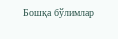Бошқа бўлимлар